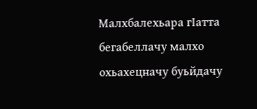Малхбалехьара гIатта бегабеллачу малхо охьахецначу буьйдачу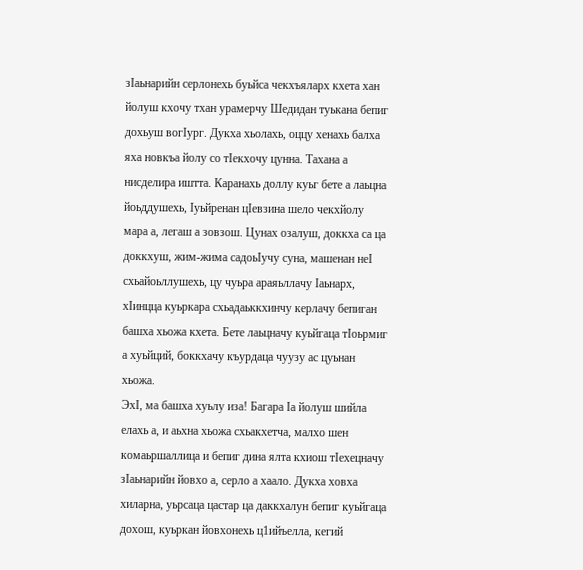зIаьнарийн серлонехь буьйса чекхъяларх кхета хан йолуш кхочу тхан урамерчу Шедидан туькана бепиг дохьуш вогIург. Дукха хьолахь, оццу хенахь балха яха новкъа йолу со тIекхочу цунна. Тахана а нисделира иштта. Каранахь доллу куьг бете а лаьцна йоьддушехь, Iуьйренан цIевзина шело чекхйолу мара а, легаш а зовзош. Цунах озалуш, доккха са ца доккхуш, жим-жима садоьIучу суна, машенан неI схьайоьллушехь, цу чуьра араяьллачу Iаьнарх, хIинцца куьркара схьадаьккхинчу керлачу бепиган башха хьожа кхета. Бете лаьцначу куьйгаца тIоьрмиг а хуьйций, боккхачу къурдаца чуузу ас цуьнан хьожа.
ЭхI, ма башха хуьлу иза! Багара Iа йолуш шийла елахь а, и аьхна хьожа схьакхетча, малхо шен комаьршаллица и бепиг дина ялта кхиош тIехецначу зIаьнарийн йовхо а, серло а хаало. Дукха ховха хиларна, уьрсаца цастар ца даккхалун бепиг куьйгаца дохош, куьркан йовхонехь ц1ийъелла, кегий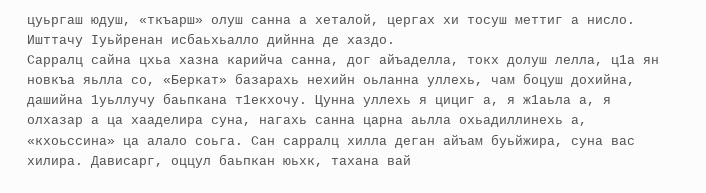цуьргаш юдуш, «ткъарш» олуш санна а хеталой, цергах хи тосуш меттиг а нисло. Ишттачу Iуьйренан исбаьхьалло дийнна де хаздо.
Сарралц сайна цхьа хазна карийча санна, дог айъаделла, токх долуш лелла, ц1а ян новкъа яьлла со, «Беркат» базарахь нехийн оьланна уллехь, чам боцуш дохийна, дашийна 1уьллучу баьпкана т1екхочу. Цунна уллехь я цициг а, я ж1аьла а, я олхазар а ца хааделира суна, нагахь санна царна аьлла охьадиллинехь а, «кхоьссина» ца алало соьга. Сан сарралц хилла деган айъам буьйжира, суна вас хилира. Дависарг, оццул баьпкан юьхк, тахана вай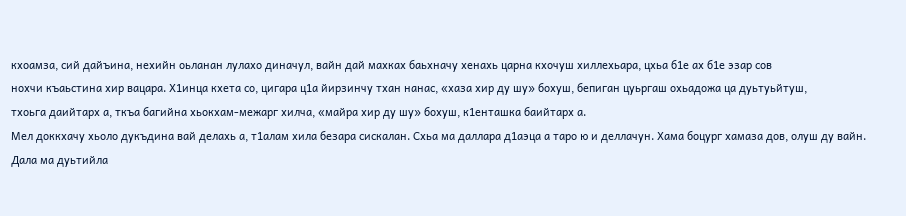кхоамза, сий дайъина, нехийн оьланан лулахо диначул, вайн дай махках баьхначу хенахь царна кхочуш хиллехьара, цхьа б1е ах б1е эзар сов
нохчи къаьстина хир вацара. Х1инца кхета со, цигара ц1а йирзинчу тхан нанас, «хаза хир ду шу» бохуш, бепиган цуьргаш охьадожа ца дуьтуьйтуш,
тхоьга даийтарх а, ткъа багийна хьокхам-межарг хилча, «майра хир ду шу» бохуш, к1енташка баийтарх а.
Мел доккхачу хьоло дукъдина вай делахь а, т1алам хила безара сискалан. Схьа ма даллара д1аэца а таро ю и деллачун. Хама боцург хамаза дов, олуш ду вайн. Дала ма дуьтийла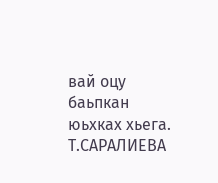вай оцу баьпкан юьхках хьега.
Т.САРАЛИЕВА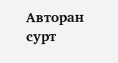Авторан сурт